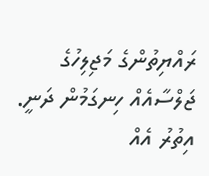ރައްޔިތުންގެ މަޖިލިހުގެ ޖަލްސާއެއް ހިނގަމުން ދަނީ. އިތުރު އެއް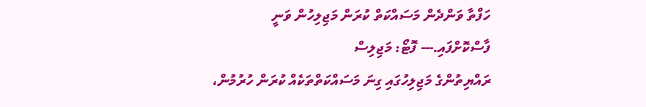ހަފްތާ ވަންދެން މަސައްކަތް ކުރަން މަޖިލިހުން ވަނީ ފާސްކޮށްފައި.--- ފޮޓޯ: މަޖިލިސް
ރައްޔިތުންގެ މަޖިލިހުގައި ގިނަ މަސައްކަތްތަކެއް ކުރަން ހުރުމުން،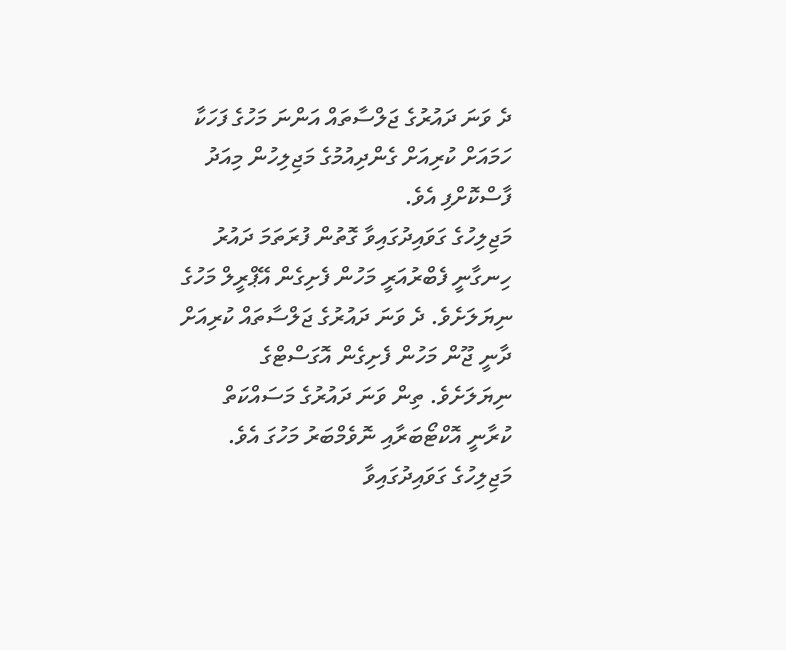ދެ ވަނަ ދައުރުގެ ޖަލްސާތައް އަންނަ މަހުގެ ފަހަކާ ހަމައަށް ކުރިއަށް ގެންދިއުމުގެ މަޖިލިހުން މިއަދު ފާސްކޮށްފި އެވެ.
މަޖިލިހުގެ ގަވައިދުގައިވާ ގޮތުން ފުރަތަމަ ދައުރު ހިނގާނީ ފެބްރުއަރީ މަހުން ފެށިގެން އޭޕްރީލް މަހުގެ ނިޔަލަށެވެ. ދެ ވަނަ ދައުރުގެ ޖަލްސާތައް ކުރިއަށް ދާނީ ޖޫން މަހުން ފެށިގެން އޮގަސްޓްގެ ނިޔަލަށެވެ. ތިން ވަނަ ދައުރުގެ މަސައްކަތް ކުރާނީ އޮކްޓޯބަރާއި ނޮވެމްބަރު މަހުގަ އެވެ.
މަޖިލިހުގެ ގަވައިދުގައިވާ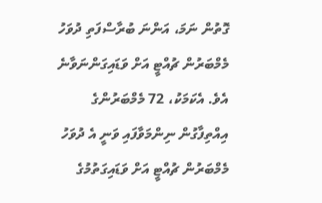ގޮތުން ނަމަ، އަންނަ ބުރާސްފަތި ދުވަހު މެމްބަރުން ޗުއްޓީ އަށް ވަޑައިގަންނަވާނެ އެވެ. އެކަމަކު، 72 މެމްބަރުންގެ އިއްތިފާގުން ނިންމަވާފައި ވަނީ އެ ދުވަހު މެމްބަރުން ޗުއްޓީ އަށް ވަޑައިގަތުމުގެ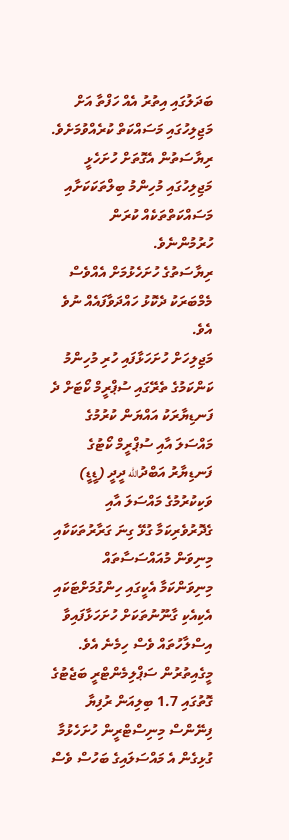ބަދަލުގައި އިތުރު އެއް ހަފްތާ އަށް މަޖިލިހުގައި މަސައްކަތް ކުރެއްވުމަށެވެ. ރިޔާސަތުން އެގޮތަށް ހުށަހެޅީ މަޖިލިހުގައި މުހިންމު ބިލްތަކަކަށާއި މަސައްކަތްތަކެއް ކުރަން ހުރުމުންނެވެ.
ރިޔާސަތުގެ ހުށަހެޅުމަށް އެއްވެސް މެމްބަރަކު ދެކޮޅު ހައްދަވާފައެއް ނުވެ އެވެ.
މަޖިލިހަށް ހުށަހަޅާފައި ހުރި މުހިންމު ކަންކަމުގެ ތެރޭގައި ސުޕްރީމް ކޯޓަށް ދެ ފަނޑިޔާރަކު އައްޔަން ކުރުމުގެ މައްސަލަ އާއި ސުޕްރީމް ކޯޓުގެ ފަނޑިޔާރު އަބްދުالله ދީދީ (ޑީޑީ) ވަކިކުރުމުގެ މައްސަލަ އާއި ގެދޮރުވެރިކަމާ ގުޅޭ ގިނަ ގަރާރުތަކަކާއި މިނިވަން މުއައްސަސާތައް މިނިވަންކަމާ އެކީގައި ހިންގުމަށްޓަކައި އެކިއެކި ގާނޫނުތަކަށް ހުށަހަޅާފައިވާ އިސްލާހުތައް ވެސް ހިމެނެ އެވެ.
މީގެއިތުރުން ސަޕްލިމެންޓްރީ ބަޖެޓުގެ ގޮތުގައި 1.7 ބިލިއަން ރުފިޔާ ފިނޭންސް މިނިސްޓްރީން ހުށަހެޅުމާ ގުޅިގެން އެ މައްސަލައިގެ ބަހުސް ވެސް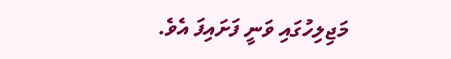މަޖިލިހުގައި ވަނީ ފަށައިފަ އެވެ.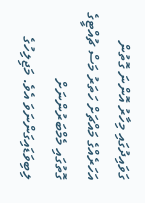ގަވައިދުގައި މިހާރު އޮންނަ ގޮތުން އަހަރެއްގެ މައްޗަށް ހަތަރު މަސް ޗުއްޓީގެ ގޮތުގައި މެމްބަރުންނަށް ލިބިވަޑައިގަންނަވަ އެވެ. މަޖިލިހުގެ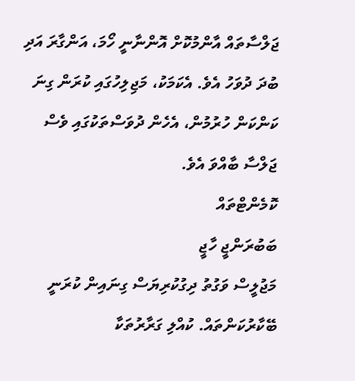ޖަލްސާތައް އާންމުކޮށް އޮންނާނީ ހޯމަ، އަންގާރަ އަދި ބުދަ ދުވަހު އެވެ. އެކަމަކު، މަޖިލިހުގައި ކުރަން ގިނަ ކަންކަން ހުރުމުން، އެހެން ދުވަސްތަކުގައި ވެސް ޖަލްސާ ބާއްވަ އެވެ.
ކޮމެންޓްތައް
ބަބުރަންޖީ ހާޖީ
މަޖުލީސް ވަގުތު ދިގުކުރިޔަސް ގިނައިން ކުރަނީ ބޭކާރުކަންތައް. ކުއްލި ގަރާރުތަކާ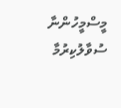މީސްމީހުންނާ ސުވާލުކިރުމާ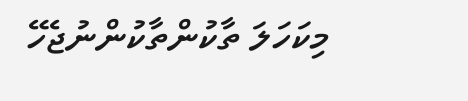މިކަހަލަ ތާކުންތާކުންނުޖެހޭ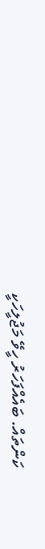ކަންތައް. ބައެއްފަހަރު ހީވޭ މަޖުލީހަކީ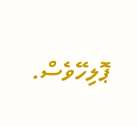ޕޮލިހޭވެސް.